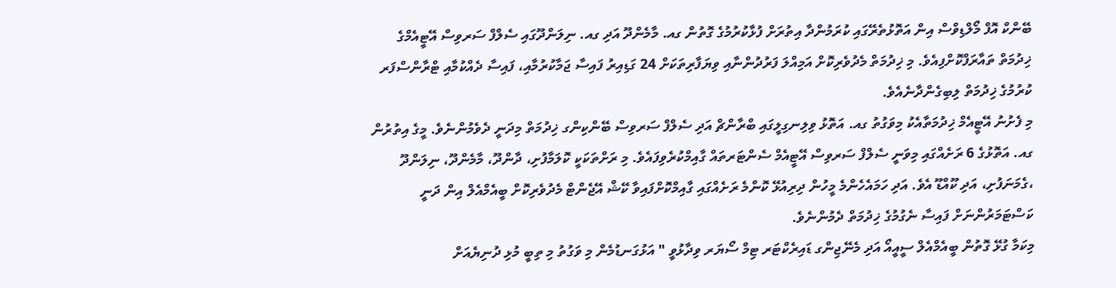ބޭންކް އޮފް މޯލްޑިވްސް އިން އަތޮޅުތެރޭގައި ކުރަމުންދާ އިތުރަށް ފުޅާކުރުމުގެ ގޮތުން ގއ. މާމެންދޫ އަދި ގއ. ނިލަންދޫގައި ސެލްފް ސަރވިސް އޭޓީއެމްގެ ޚިދުމަތް ތައާރަފްކޮށްފިއެވެ. މި ޚިދުމަތް މެދުވެރިކޮށް އަމިއްލަ ފަރުދުންނާއި ވިޔަފާރިތަކަށް 24 ގަޑިއިރު ފައިސާ ޖަމާކުރުމާއި، ފައިސާ ދެއްކުމާއި ޓްރާންސްފަރ ކުރުމުގެ ޚިދުމަތް ލިބިގެންދާނެއެވެ.
މި ފެށުނު އޭޓީއެމް ޚިދުމަތާއެކު މިވަގުތު ގއ. އަތޮޅު ވިލިނގިލީގައި ބްރާންޗް އަދި ސެލްފް ސަރވިސް ބޭންކިންގ ޚިދުމަތް މިދަނީ ދެވެމުންނެވެ. މީގެ އިތުރުން ގއ. އަތޮޅުގެ 6 ރަށެއްގައި މިވަނީ ސެލްފް ސަރވިސް އޭޓީއެމް ސެންޓަރތައް ގާއިމްކުރެވިފައެވެ. މި ރަށްތަކަކީ ކޮލަމާފުށި، ދާންދޫ، މާމެންދޫ، ނިލަންދޫ ،ގެމަނަފުށި، އަދި ކޫއްޑޫ އެވެ. އަދި ހަމައެހެންމެ މީހުން ދިރިއުޅޭ ކޮންމެ ރަށެއްގައި ގާއިމްކޮށްފައިވާ ކޭޝް އޭޖެންޓް މެދުވެރިކޮށް ބީއެމްއެލް އިން ދަނީ ކަސްޓަމަރުންނަށް ފައިސާ ނެގުމުގެ ޚިދުމަތް ދެމުންނެވެ.
މިކަމާ ގުޅޭ ގޮތުން ބީއެމްއެލް ސީއީއޯ އަދި މެނޭޖިންގ ޑައިރެކްޓަރ ޓިމް ސޯޔަރ ވިދާޅުވީ " އަޅުގަނޑުމެން މި ވަގުތު މި ތިބީ މުޅި ދުނިޔެއަށް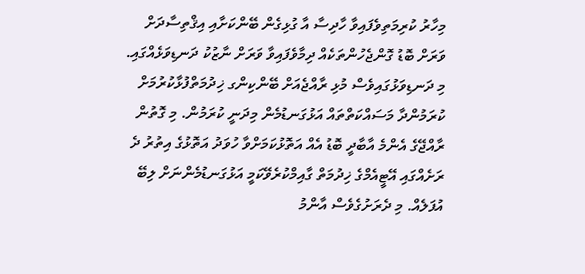މިހާރު ކުރިމަތިވެފައިވާ ހާދިސާ އާ ގުޅިގެން ބޭންކަށާއި އިޤްތިސާދަށް ވަރަށް ބޮޑު ގޮންޖެހުންތަކެއް ދިމާވެފައިވާ ވަރަށް ނާޒުކު ދަނޑިވަޅެއްގައި. މި ދަނޑިވަޅުގައިވެސް މުޅި ރާއްޖެއަށް ބޭންކިންގ ޚިދުމަތްފުޅާކުރުމަށް ކުރަމުންދާ މަސައްކަތްތައް އަޅުގަނޑުމެން މިދަނީ ކުރަމުން. މި ގޮތުން ރާއްޖޭގެ އެންމެ އާބާދީ ބޮޑު އެއް އަތޮޅުކަމަށްވާ ހުވަދު އަތޮޅުގެ އިތުރު ދެ ރަށެއްގައި އޭޓީއެމްގެ ޚިދުމަތް ގާއިމްކުރެވޭކަމީ އަޅުގަނޑުމެންނަށް ލިބޭ އުފަލެއް. މި ދެރަށުގެވެސް އާންމު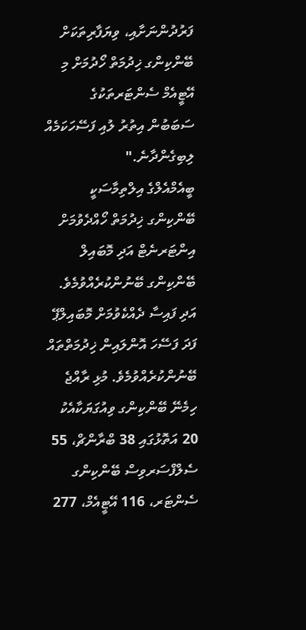ފަރުދުންނަށާއި، ވިޔަފާރިތަކަށް ބޭންކިންގ ޚިދުމަތް ހޯދުމަށް މި އޭޓީއެމް ސެންޓަރތަކުގެ ސަބަބުން އިތުރު ލުއި ފަސޭހަކަމެއް ލިބިގެންދާނެ."
ބީއެމްއެލްގެ އިލްތިމާސަކީ ބޭންކިންގ ޚިދުމަތް ހޯއްދެވުމަށް އިންޓަރނެޓް އަދި މޮބައިލް ބޭންކިންގ ބޭނުންކުރެއްވުމެވެ. އަދި ފައިސާ ދެއްކެވުމަށް މޮބައިލްޕޭ ފަދަ ފަސޭހަ އޮންލައިން ޚިދުމަތްތައް ބޭނުންކުރެއްވުމެވެ. މުޅި ރާއްޖެ ހިމެނޭ ބޭންކިންގ ވިއުގަޔަކާއެކު 20 އަތޮޅުގައި 38 ބްރާންޗް، 55 ސެލްފްސަރވިސް ބޭންކިންގ ސެންޓަރ، 116 އޭޓީއެމް، 277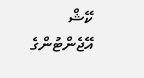ކޭޝް އޭޖެންޓުންގެ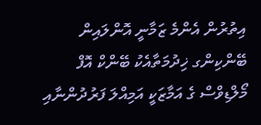އިތުރުން އެންމެ ޒަމާނީ އޮންލައިން ބޭންކިންގ ޚިދުމަތާއެކު ބޭންކް އޮފް މޯލްޑިވްސް ގެ އަމާޒަކީ އަމިއްލަ ފަރުދުންނާއި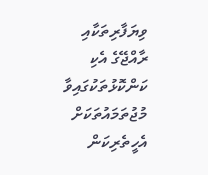ވިޔަފާރިތަކާއި ރާއްޖޭގެ އެކި ކަންކޮޅުތަކުގައިވާ މުޖުތަމައުތަކަށް އެހީތެރިކަން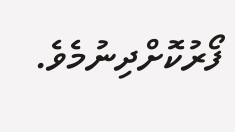ފޯރުކޮށްދިނުމެވެ.